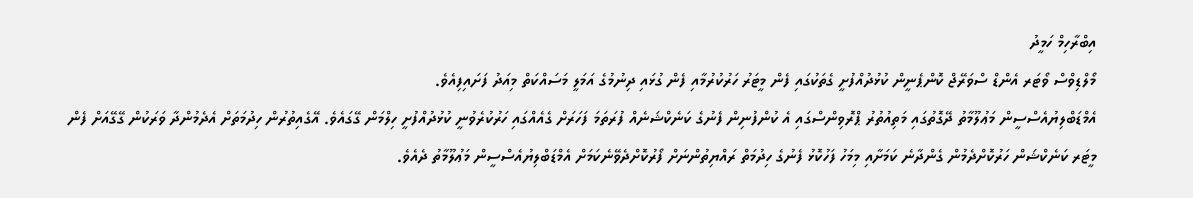އިބްރާހިމް ހަމީދު
މޯލްޑިވްސް ވޯޓަރ އެންޑް ސްވަރޭޖް ކޮންޕެނީން ކުޅުދުއްފުށީ ގެތަކުގައި ފެން މީޓަރު ހަރުކުރުމާއި ފެން ގުޅައި ދިނުމުގެ އަމަލީ މަސައްކަތް މިއަދު ފަށައިފިއެވެ.
އެމްޑަބްލިޔުއެސްސީން މަޢުލޫމާތު ދޭގޮތުގައި މަތިއުތުރު ޕްރޮވިންސްގައި އެ ކުންފުނިން ފެނުގެ ކަނެކްޝަނެއް ފުރަތަމަ ފަހަރަށް ގެއެއްގައި ހަރުކުރެވުނީ ކުޅުދުއްފުށީ ހިލްމަން ގޭގައެވެ. އޭގެއިތުރުން ހިދުމަތަށް އެދެމުންދާ ވަރަކުން ގޭގޭއަށް ފެން މީޓަރ ކަނެކްޝަން ހަރުކޮށްދެމުން ގެންދާނެ ކަމަށާއި މިމަހު ފަހުކޮޅު ފެނުގެ ހިދުމަތް ރައްޔިތުންނަށް ފޯރުކޮށްދެވޭނެކަމަށް އެމްޑަބްލިޔުއެސްސީން މަޢުލޫމާތު ދެއެވެ.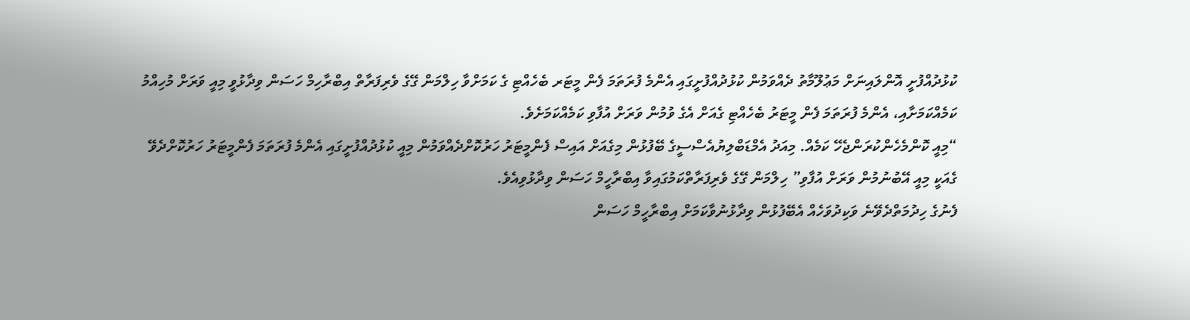ކުޅުދުއްފުށީ އޮންލައިނަށް މަޢުލޫމާތު ދެއްވަމުން ކުޅުދުއްފުށީގައި އެންމެ ފުރަތަމަ ފެން މީޓަރ ބެހެއްޓި ގެ ކަމަށްވާ ހިލްމަން ގޭގެ ވެރިފަރާތް އިބްރާހިމް ހަސަން ވިދާޅުވީ މިއީ ވަރަށް މުހިއްމު ކަމެއްކަމަށާއި، އެންމެ ފުރަތަމަ ފެން މީޓަރު ބެހެއްޓި ގެއަށް އެގެ ވުމުން ވަރަށް އުފާވި ކަމެއްކަމަށެވެ.
“މިއީ ކޮންމެހެންކުރަންޖެހޭ ކަމެއް. މިއަދު އެމްޑަބްލިޔުއެސްސީގެ ބޭފުޅުން މިގެއަށް އައިސް ފެންމީޓަރު ހަރުކޮށްދެއްވަމުން މިއީ ކުޅުދުއްފުށީގައި އެންމެ ފުރަތަމަ ފެންމީޓަރު ހަރުކޮށްދެވޭ ގެއަކީ މިއީ އޭބުނުމުން ވަރަށް އުފާވި” ހިލްމަން ގޭގެ ވެރިފަރާތްކަމުގައިވާ އިބްރާހީމް ހަސަން ވިދާޅުވިއެވެ.
ފެނުގެ ހިދުމަތްދެވޭނެ ވަކިދުވަހެއް އެބޭފުޅުން ވިދާޅުނުވާކަމަށް އިބްރާހީމް ހަސަން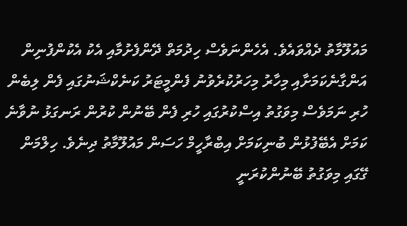މައުލޫމާތު ދެއްވައެވެ. އެހެންނަވެސް ހިދުމަތް ދޭންފެށުމާއި އެކު އެކުންފުނިން އަންގާނެކަމަށާއި މިހާރު މިހަރުކުރެވުނު ފެންމީޓަރު ކަނެކްޝަނުގައި ފެން ލިބެން ހުރި ނަމަވެސް މިވަގުތު އިސްކުރުގައި ހުރި ފެން ބޭނުން ކުރުން ރަނގަޅު ނުވާނެ ކަމަށް އެބޭފުޅުން ބުނިކަމަށް އިބްރާހީމް ހަސަން މައުލޫމާތު ދިނެވެ. ހިލްމަން ގޭގައި މިވަގުތު ބޭނުންކުރަނީ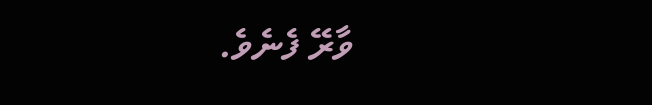ވާރޭ ފެނެވެ.